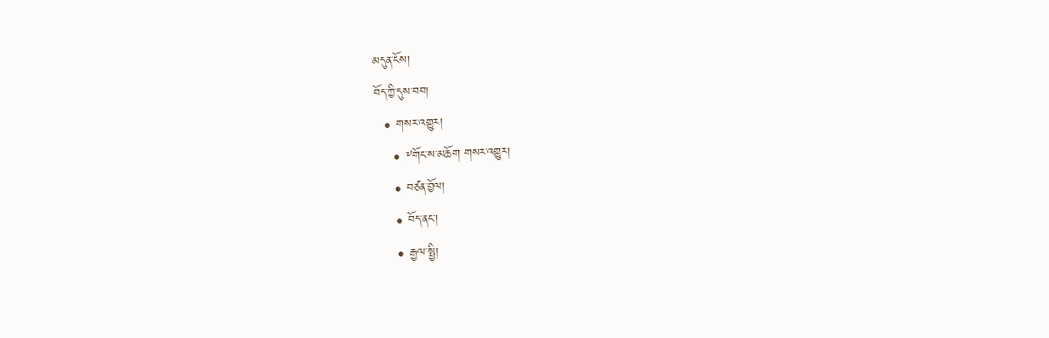མདུན་ངོས།
བོད་ཀྱི་དུས་བབ།
  • གསར་འགྱུར།
    • ༸གོང་ས་མཆོག གསར་འགྱུར།
    • བཙན་བྱོལ།
    • བོད་ནང་།
    • རྒྱལ་སྤྱི།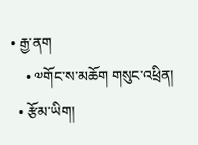• རྒྱ་ནག
    • ༧གོང་ས་མཆོག གསུང་འཕྲིན།
  • རྩོམ་ཡིག།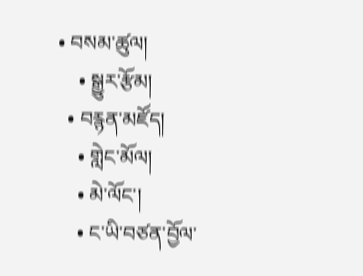• བསམ་ཚུལ།
    • སྒྱུར་རྩོམ།
  • བརྙན་མཛོད།
    • གླེང་མོལ།
    • མེ་ལོང་།
    • ང་ཡི་བཙན་བྱོལ་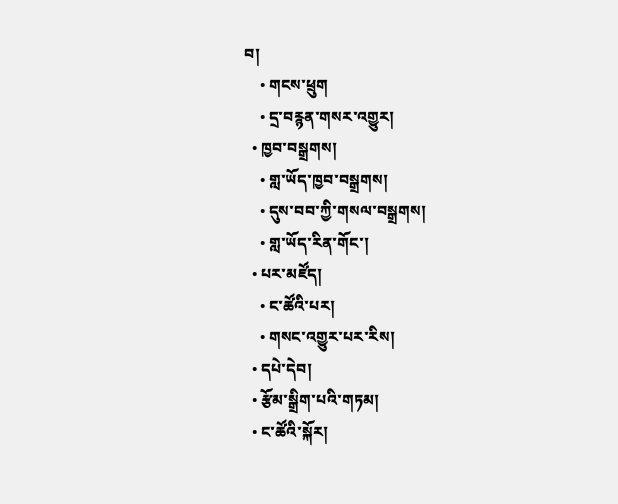བ།
    • གངས་ཕྲུག
    • དྲ་བརྙན་གསར་འགྱུར།
  • ཁྱབ་བསྒྲགས།
    • གླ་ཡོད་ཁྱབ་བསྒྲགས།
    • དུས་བབ་ཀྱི་གསལ་བསྒྲགས།
    • གླ་ཡོད་རིན་གོང་།
  • པར་མཛོད།
    • ང་ཚོའི་པར།
    • གསང་འགྱུར་པར་རིས།
  • དཔེ་དེབ།
  • རྩོམ་སྒྲིག་པའི་གཏམ།
  • ང་ཚོའི་སྐོར།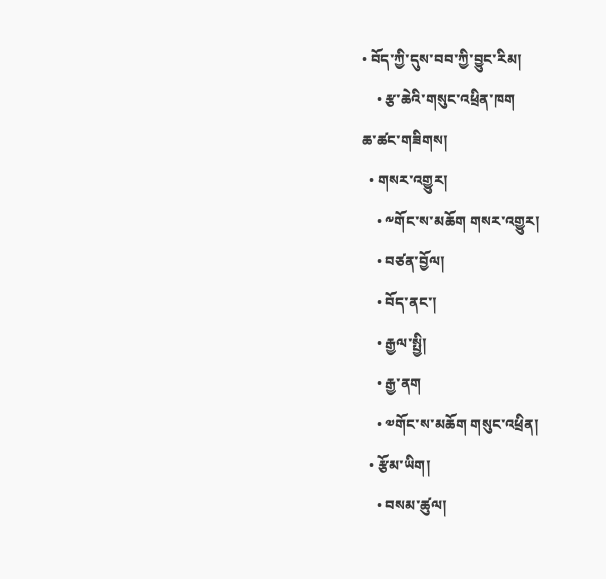• བོད་ཀྱི་དུས་བབ་ཀྱི་བྱུང་རིམ།
    • རྩ་ཆེའི་གསུང་འཕྲིན་ཁག
ཆ་ཚང་གཟིགས།
  • གསར་འགྱུར།
    • ༸གོང་ས་མཆོག གསར་འགྱུར།
    • བཙན་བྱོལ།
    • བོད་ནང་།
    • རྒྱལ་སྤྱི།
    • རྒྱ་ནག
    • ༧གོང་ས་མཆོག གསུང་འཕྲིན།
  • རྩོམ་ཡིག།
    • བསམ་ཚུལ།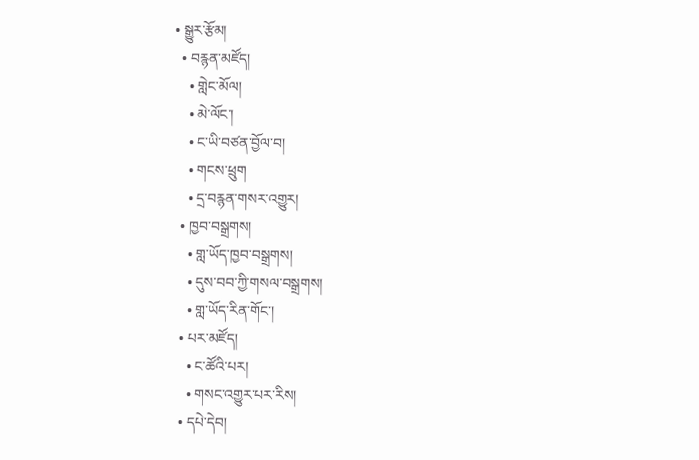• སྒྱུར་རྩོམ།
  • བརྙན་མཛོད།
    • གླེང་མོལ།
    • མེ་ལོང་།
    • ང་ཡི་བཙན་བྱོལ་བ།
    • གངས་ཕྲུག
    • དྲ་བརྙན་གསར་འགྱུར།
  • ཁྱབ་བསྒྲགས།
    • གླ་ཡོད་ཁྱབ་བསྒྲགས།
    • དུས་བབ་ཀྱི་གསལ་བསྒྲགས།
    • གླ་ཡོད་རིན་གོང་།
  • པར་མཛོད།
    • ང་ཚོའི་པར།
    • གསང་འགྱུར་པར་རིས།
  • དཔེ་དེབ།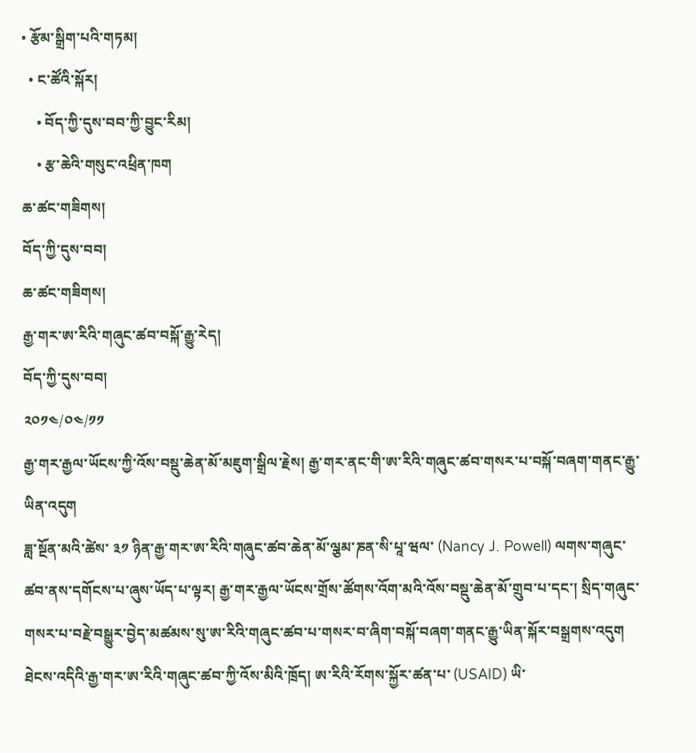• རྩོམ་སྒྲིག་པའི་གཏམ།
  • ང་ཚོའི་སྐོར།
    • བོད་ཀྱི་དུས་བབ་ཀྱི་བྱུང་རིམ།
    • རྩ་ཆེའི་གསུང་འཕྲིན་ཁག
ཆ་ཚང་གཟིགས།
བོད་ཀྱི་དུས་བབ།
ཆ་ཚང་གཟིགས།
རྒྱ་གར་ཨ་རིའི་གཞུང་ཚབ་བསྐོ་རྒྱུ་རེད།
བོད་ཀྱི་དུས་བབ།
༢༠༡༤/༠༤/༡༡
རྒྱ་གར་རྒྱལ་ཡོངས་ཀྱི་འོས་བསྡུ་ཆེན་མོ་མཇུག་སྒྲིལ་རྗེས། རྒྱ་གར་ནང་གི་ཨ་རིའི་གཞུང་ཚབ་གསར་པ་བསྐོ་བཞག་གནང་རྒྱུ་ཡིན་འདུག
ཟླ་སྔོན་མའི་ཚེས་ ༣༡ ཉིན་རྒྱ་གར་ཨ་རིའི་གཞུང་ཚབ་ཆེན་མོ་ལྕམ་ཎན་སི་པཱ་ཝལ་ (Nancy J. Powell) ལགས་གཞུང་ཚབ་ནས་དགོངས་པ་ཞུས་ཡོད་པ་ལྟར། རྒྱ་གར་རྒྱལ་ཡོངས་གྲོས་ཚོགས་འོག་མའི་འོས་བསྡུ་ཆེན་མོ་གྲུབ་པ་དང་། སྲིད་གཞུང་གསར་པ་བརྗེ་བསྒྱུར་བྱེད་མཚམས་སུ་ཨ་རིའི་གཞུང་ཚབ་པ་གསར་བ་ཞིག་བསྐོ་བཞག་གནང་རྒྱུ་ཡིན་སྐོར་བསྒྲགས་འདུག
ཐེངས་འདིའི་རྒྱ་གར་ཨ་རིའི་གཞུང་ཚབ་ཀྱི་འོས་མིའི་ཁྲོད། ཨ་རིའི་རོགས་སྐྱོར་ཚན་པ་ (USAID) ཡི་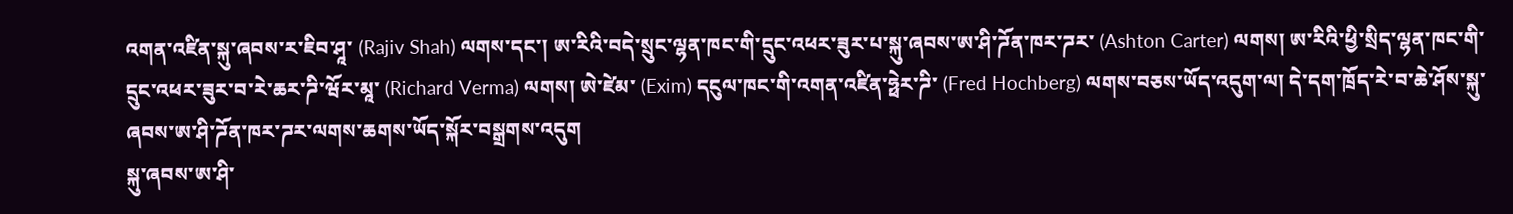འགན་འཛིན་སྐུ་ཞབས་ར་ཇིབ་ཤཱ་ (Rajiv Shah) ལགས་དང་། ཨ་རིའི་བདེ་སྲུང་ལྷན་ཁང་གི་དྲུང་འཕར་ཟུར་པ་སྐུ་ཞབས་ཨ་ཤི་ཌོན་ཁར་ཌར་ (Ashton Carter) ལགས། ཨ་རིའི་ཕྱི་སྲིད་ལྷན་ཁང་གི་དྲུང་འཕར་ཟུར་བ་རེ་ཆར་ཌི་ཝོར་མཱ་ (Richard Verma) ལགས། ཨེ་ཛེམ་ (Exim) དངུལ་ཁང་གི་འགན་འཛིན་ཧྥེར་ཌི་ (Fred Hochberg) ལགས་བཅས་ཡོད་འདུག་ལ། དེ་དག་ཁྲོད་རེ་བ་ཆེ་ཤོས་སྐུ་ཞབས་ཨ་ཤི་ཌོན་ཁར་ཌར་ལགས་ཆགས་ཡོད་སྐོར་བསྒྲགས་འདུག
སྐུ་ཞབས་ཨ་ཤི་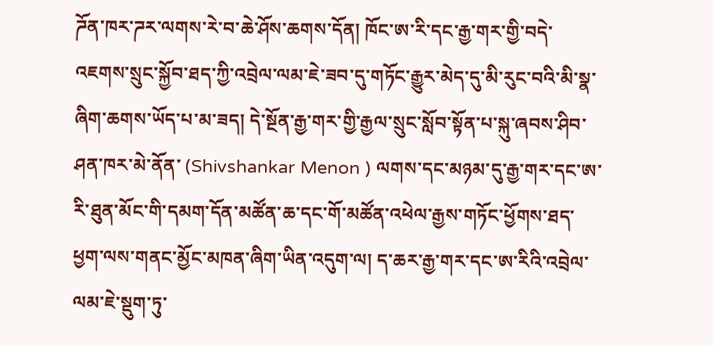ཌོན་ཁར་ཌར་ལགས་རེ་བ་ཆེ་ཤོས་ཆགས་དོན། ཁོང་ཨ་རི་དང་རྒྱ་གར་གྱི་བདེ་འཇགས་སྲུང་སྐྱོབ་ཐད་ཀྱི་འབྲེལ་ལམ་ཇེ་ཟབ་དུ་གཏོང་རྒྱུར་མེད་དུ་མི་རུང་བའི་མི་སྣ་ཞིག་ཆགས་ཡོད་པ་མ་ཟད། དེ་སྔོན་རྒྱ་གར་གྱི་རྒྱལ་སྲུང་སློབ་སྟོན་པ་སྐུ་ཞབས་ཤིབ་ཤན་ཁར་མེ་ནོན་ (Shivshankar Menon ) ལགས་དང་མཉམ་དུ་རྒྱ་གར་དང་ཨ་རི་ཐུན་མོང་གི་དམག་དོན་མཚོན་ཆ་དང་གོ་མཚོན་འཕེལ་རྒྱས་གཏོང་ཕྱོགས་ཐད་ཕྱག་ལས་གནང་མྱོང་མཁན་ཞིག་ཡིན་འདུག་ལ། ད་ཆར་རྒྱ་གར་དང་ཨ་རིའི་འབྲེལ་ལམ་ཇེ་སྡུག་ཏུ་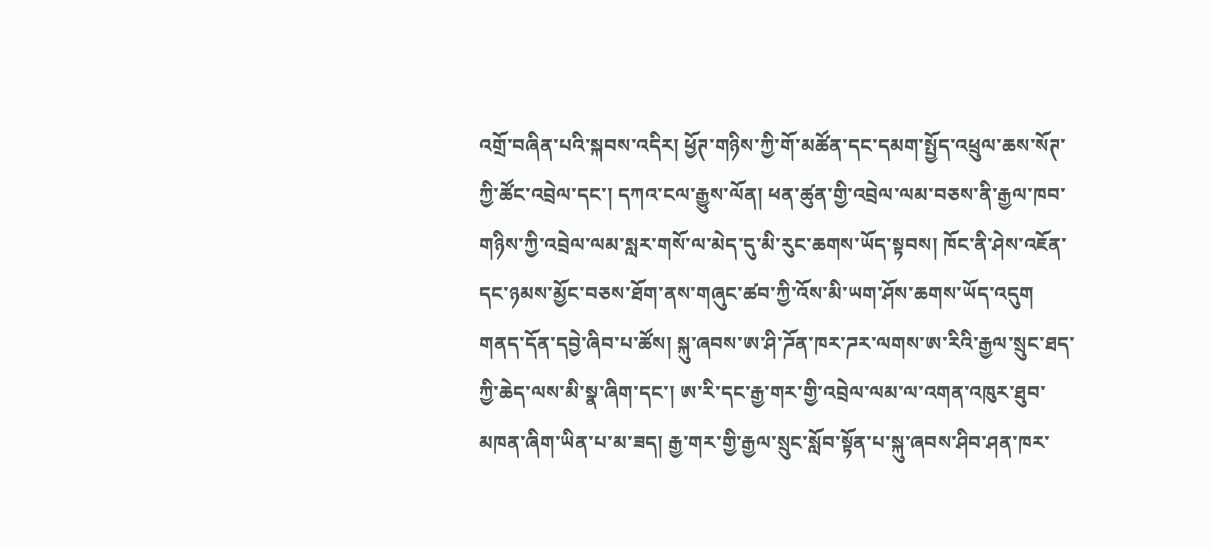འགྲོ་བཞིན་པའི་སྐབས་འདིར། ཕྱོཊ་གཉིས་ཀྱི་གོ་མཚོན་དང་དམག་སྤྱོད་འཕྲུལ་ཆས་སོཊ་ཀྱི་ཚོང་འབྲེལ་དང་། དཀའ་ངལ་རྒྱུས་ལོན། ཕན་ཚུན་གྱི་འབྲེལ་ལམ་བཅས་ནི་རྒྱལ་ཁབ་གཉིས་ཀྱི་འབྲེལ་ལམ་སླར་གསོ་ལ་མེད་དུ་མི་རུང་ཆགས་ཡོད་སྟབས། ཁོང་ནི་ཤེས་འཇོན་དང་ཉམས་མྱོང་བཅས་ཐོག་ནས་གཞུང་ཚབ་ཀྱི་འོས་མི་ཡག་ཤོས་ཆགས་ཡོད་འདུག
གནད་དོན་དབྱེ་ཞིབ་པ་ཚོས། སྐུ་ཞབས་ཨ་ཤི་ཌོན་ཁར་ཌར་ལགས་ཨ་རིའི་རྒྱལ་སྲུང་ཐད་ཀྱི་ཆེད་ལས་མི་སྣ་ཞིག་དང་། ཨ་རི་དང་རྒྱ་གར་གྱི་འབྲེལ་ལམ་ལ་འགན་འཁུར་ཐུབ་མཁན་ཞིག་ཡིན་པ་མ་ཟད། རྒྱ་གར་གྱི་རྒྱལ་སྲུང་སློབ་སྟོན་པ་སྐུ་ཞབས་ཤིབ་ཤན་ཁར་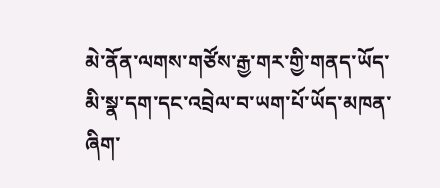མེ་ནོན་ལགས་གཙོས་རྒྱ་གར་གྱི་གནད་ཡོད་མི་སྣ་དག་དང་འབྲེལ་བ་ཡག་པོ་ཡོད་མཁན་ཞིག་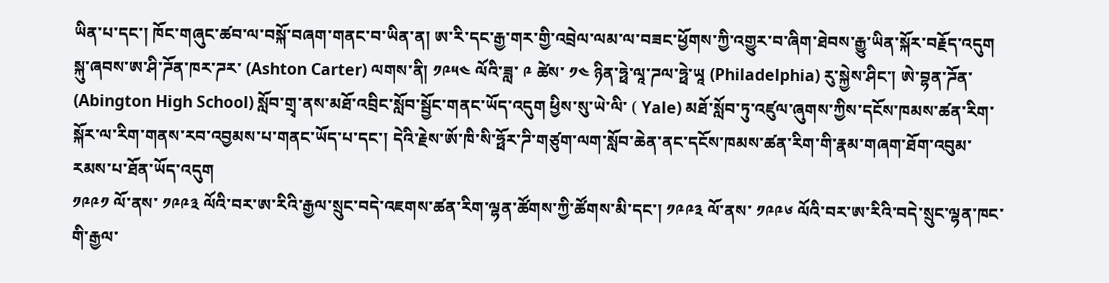ཡིན་པ་དང་། ཁོང་གཞུང་ཚབ་ལ་བསྐོ་བཞག་གནང་བ་ཡིན་ན། ཨ་རི་དང་རྒྱ་གར་གྱི་འབྲེལ་ལམ་ལ་བཟང་ཕྱོགས་ཀྱི་འགྱུར་བ་ཞིག་ཐེབས་རྒྱུ་ཡིན་སྐོར་བརྗོད་འདུག
སྐུ་ཞབས་ཨ་ཤི་ཌོན་ཁར་ཌར་ (Ashton Carter) ལགས་ནི། ༡༩༥༤ ལོའི་ཟླ་ ༩ ཚེས་ ༡༤ ཉིན་ཧྥེ་ལཱ་ཌལ་ཧྥེ་ཡཱ (Philadelphia) རུ་སྐྱེས་ཤིང་། ཨེ་བྷན་ཌོན་ (Abington High School) སློབ་གྲྭ་ནས་མཐོ་འབྲིང་སློབ་སྦྱོང་གནང་ཡོད་འདུག ཕྱིས་སུ་ཡེ་ལི་ ( Yale) མཐོ་སློབ་ཏུ་འཛུལ་ཞུགས་ཀྱིས་དངོས་ཁམས་ཚན་རིག་སྐོར་ལ་རིག་གནས་རབ་འབྱམས་པ་གནང་ཡོད་པ་དང་། དེའི་རྗེས་ཨོ་ཁི་སི་ཧྥོར་ཌི་གཙུག་ལག་སློབ་ཆེན་ནང་དངོས་ཁམས་ཚན་རིག་གི་རྣམ་གཞག་ཐོག་འབུམ་རམས་པ་ཐོན་ཡོད་འདུག
༡༩༩༡ ལོ་ནས་ ༡༩༩༣ ལོའི་བར་ཨ་རིའི་རྒྱལ་སྲུང་བདེ་འཇགས་ཚན་རིག་ལྷན་ཚོགས་ཀྱི་ཚོགས་མི་དང་། ༡༩༩༣ ལོ་ནས་ ༡༩༩༦ ལོའི་བར་ཨ་རིའི་བདེ་སྲུང་ལྷན་ཁང་གི་རྒྱལ་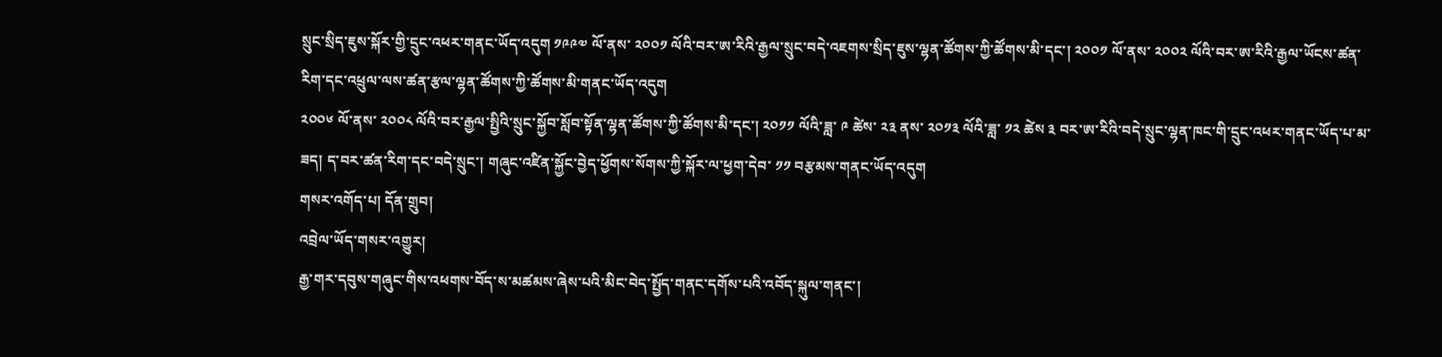སྲུང་སྲིད་ཇུས་སྐོར་གྱི་དྲུང་འཕར་གནང་ཡོད་འདུག ༡༩༩༧ ལོ་ནས་ ༢༠༠༡ ལོའི་བར་ཨ་རིའི་རྒྱལ་སྲུང་བདེ་འཇགས་སྲིད་ཇུས་ལྷན་ཚོགས་ཀྱི་ཚོགས་མི་དང་། ༢༠༠༡ ལོ་ནས་ ༢༠༠༢ ལོའི་བར་ཨ་རིའི་རྒྱལ་ཡོངས་ཚན་རིག་དང་འཕྲུལ་ལས་ཚན་རྩལ་ལྷན་ཚོགས་ཀྱི་ཚོགས་མི་གནང་ཡོད་འདུག
༢༠༠༦ ལོ་ནས་ ༢༠༠༨ ལོའི་བར་རྒྱལ་སྤྱིའི་སྲུང་སྐྱོབ་སློབ་སྟོན་ལྷན་ཚོགས་ཀྱི་ཚོགས་མི་དང་། ༢༠༡༡ ལོའི་ཟླ་ ༩ ཚེས་ ༢༣ ནས་ ༢༠༡༣ ལོའི་ཟླ་ ༡༢ ཚེས ༣ བར་ཨ་རིའི་བདེ་སྲུང་ལྷན་ཁང་གི་དྲུང་འཕར་གནང་ཡོད་པ་མ་ཟད། ད་བར་ཚན་རིག་དང་བདེ་སྲུང་། གཞུང་འཛིན་སྐྱོང་བྱེད་ཕྱོགས་སོགས་ཀྱི་སྐོར་ལ་ཕྱག་དེབ་ ༡༡ བརྩམས་གནང་ཡོད་འདུག
གསར་འགོད་པ། དོན་གྲུབ།
འབྲེལ་ཡོད་གསར་འགྱུར།
རྒྱ་གར་དབུས་གཞུང་གིས་འཕགས་བོད་ས་མཚམས་ཞེས་པའི་མིང་བེད་སྤྱོད་གནང་དགོས་པའི་འབོད་སྐུལ་གནང་།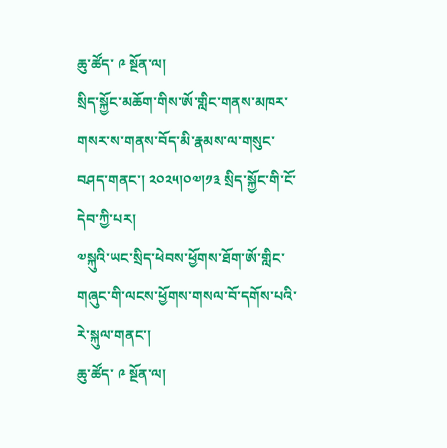ཆུ་ཚོད་ ༩ སྔོན་ལ།
སྲིད་སྐྱོང་མཆོག་གིས་ཨོ་གླིང་གནས་མཁར་གསར་ས་གནས་བོད་མི་རྣམས་ལ་གསུང་བཤད་གནང་། ༢༠༢༥།༠༧།༡༣ སྲིད་སྐྱོང་གི་ངོ་དེབ་ཀྱི་པར།
༧སྐུའི་ཡང་སྲིད་ཕེབས་ཕྱོགས་ཐོག་ཨོ་གླིང་གཞུང་གི་ལངས་ཕྱོགས་གསལ་བོ་དགོས་པའི་རེ་སྐུལ་གནང་།
ཆུ་ཚོད་ ༩ སྔོན་ལ།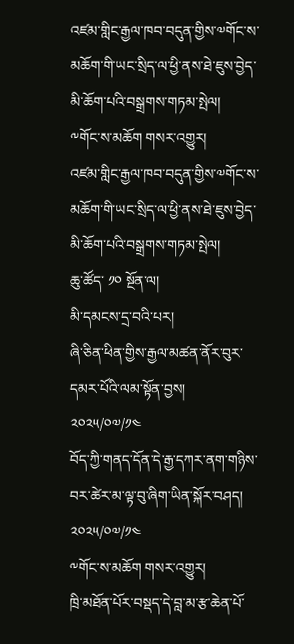འཛམ་གླིང་རྒྱལ་ཁབ་བདུན་གྱིས་༧གོང་ས་མཆོག་གི་ཡང་སྲིད་ལ་ཕྱི་ནས་ཐེ་ཇུས་བྱེད་མི་ཆོག་པའི་བསྒྲགས་གཏམ་སྤེལ།
༸གོང་ས་མཆོག གསར་འགྱུར།
འཛམ་གླིང་རྒྱལ་ཁབ་བདུན་གྱིས་༧གོང་ས་མཆོག་གི་ཡང་སྲིད་ལ་ཕྱི་ནས་ཐེ་ཇུས་བྱེད་མི་ཆོག་པའི་བསྒྲགས་གཏམ་སྤེལ།
ཆུ་ཚོད་ ༡༠ སྔོན་ལ།
མི་དམངས་དྲ་བའི་པར།
ཞི་ཅིན་ཕིན་གྱིས་རྒྱལ་མཚན་ནོར་བུར་དམར་པོའི་ལམ་སྟོན་བྱས།
༢༠༢༥/༠༧/༡༤
བོད་ཀྱི་གནད་དོན་དེ་རྒྱ་དཀར་ནག་གཉིས་བར་ཚེར་མ་ལྟ་བུ་ཞིག་ཡིན་སྐོར་བཤད།
༢༠༢༥/༠༧/༡༤
༸གོང་ས་མཆོག གསར་འགྱུར།
ཁྲི་མཐོན་པོར་བསྡད་དེ་བླ་མ་རྩ་ཆེན་པོ་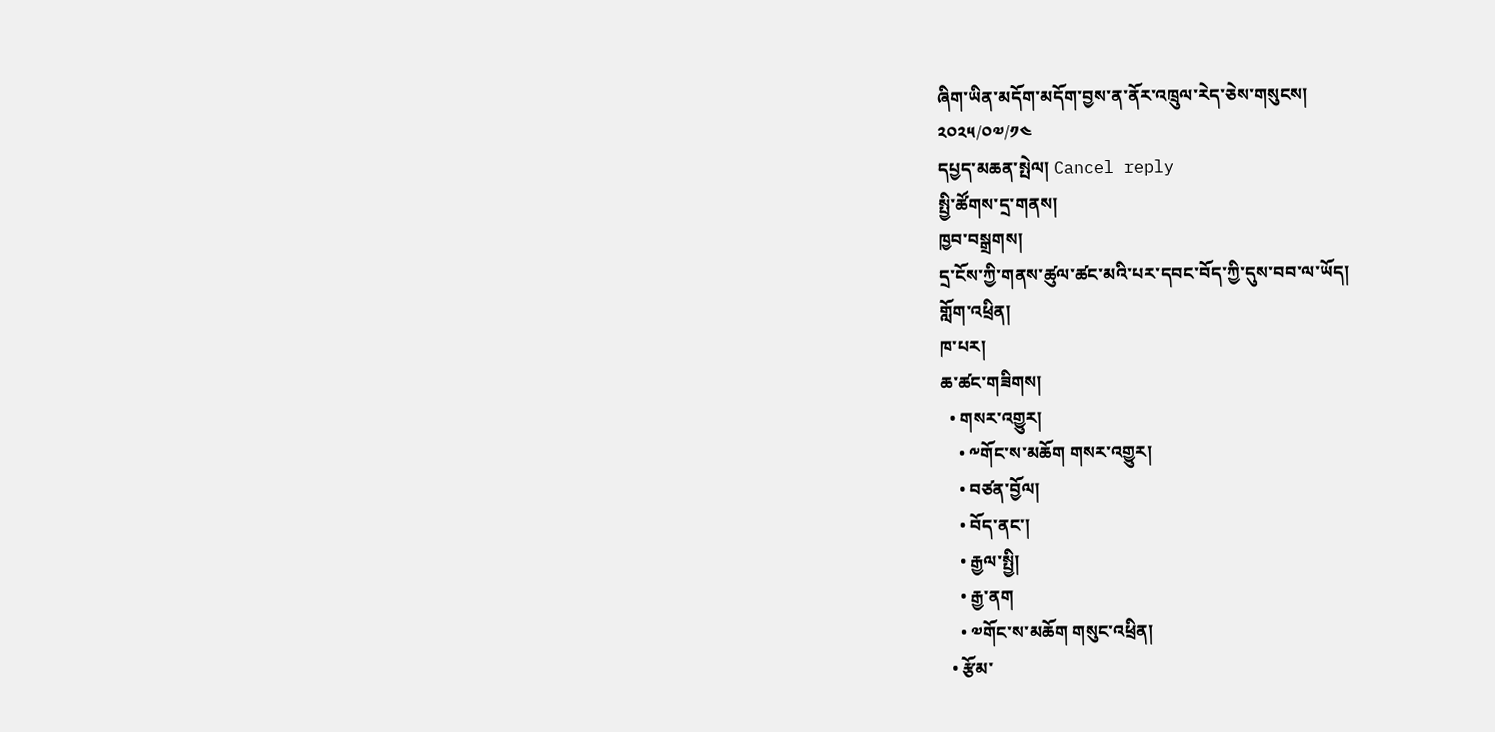ཞིག་ཡིན་མདོག་མདོག་བྱས་ན་ནོར་འཁྲུལ་རེད་ཅེས་གསུངས།
༢༠༢༥/༠༧/༡༤
དཔྱད་མཆན་སྤེལ། Cancel reply
སྤྱི་ཚོགས་དྲ་གནས།
ཁྱབ་བསྒྲགས།
དྲ་ངོས་ཀྱི་གནས་ཚུལ་ཚང་མའི་པར་དབང་བོད་ཀྱི་དུས་བབ་ལ་ཡོད།
གློག་འཕྲིན།
ཁ་པར།
ཆ་ཚང་གཟིགས།
  • གསར་འགྱུར།
    • ༸གོང་ས་མཆོག གསར་འགྱུར།
    • བཙན་བྱོལ།
    • བོད་ནང་།
    • རྒྱལ་སྤྱི།
    • རྒྱ་ནག
    • ༧གོང་ས་མཆོག གསུང་འཕྲིན།
  • རྩོམ་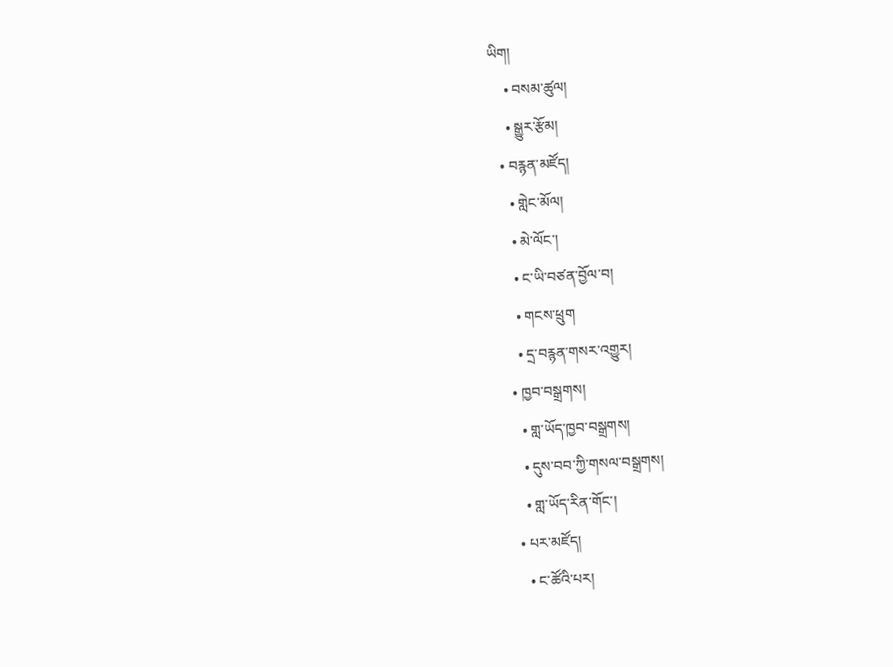ཡིག།
    • བསམ་ཚུལ།
    • སྒྱུར་རྩོམ།
  • བརྙན་མཛོད།
    • གླེང་མོལ།
    • མེ་ལོང་།
    • ང་ཡི་བཙན་བྱོལ་བ།
    • གངས་ཕྲུག
    • དྲ་བརྙན་གསར་འགྱུར།
  • ཁྱབ་བསྒྲགས།
    • གླ་ཡོད་ཁྱབ་བསྒྲགས།
    • དུས་བབ་ཀྱི་གསལ་བསྒྲགས།
    • གླ་ཡོད་རིན་གོང་།
  • པར་མཛོད།
    • ང་ཚོའི་པར།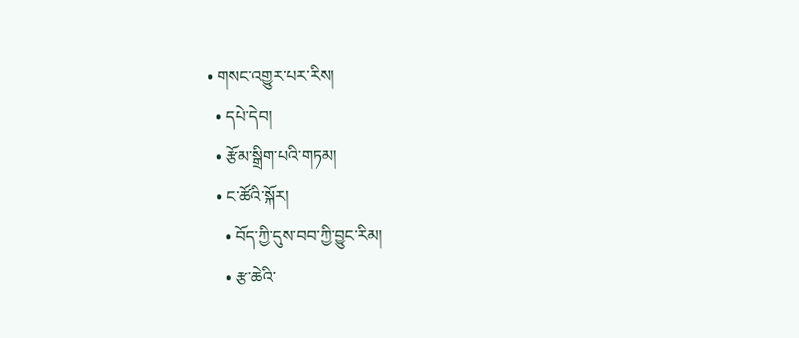• གསང་འགྱུར་པར་རིས།
  • དཔེ་དེབ།
  • རྩོམ་སྒྲིག་པའི་གཏམ།
  • ང་ཚོའི་སྐོར།
    • བོད་ཀྱི་དུས་བབ་ཀྱི་བྱུང་རིམ།
    • རྩ་ཆེའི་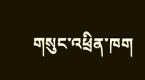གསུང་འཕྲིན་ཁག